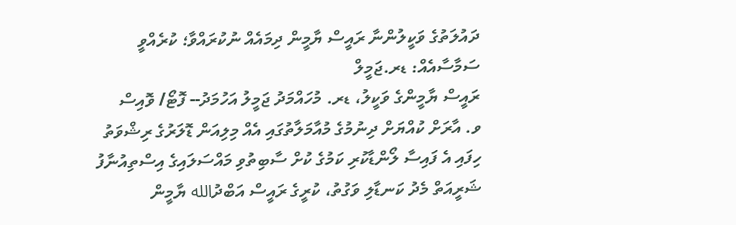ދައުލަތުގެ ވަކީލުންނާ ރައީސް ޔާމީން ދިމައެއް ނުކުރައްވާ؛ ކުރެއްވީ ސަމާސާއެއް: ޑރ.ޖަމީލް
ރައީސް ޔާމީންގެ ވަކީލު، ޑރ. މުހައްމަދު ޖަމީލު އަހުމަދު-- ފޮޓޯ/ ވޮއިސް
ވ. އާރަށް ކުއްޔަށް ދިނުމުގެ މުއާމަލާތުގައި އެއް މިލިއަން ޑޮލަރުގެ ރިޝްވަތު ހިފައި އެ ފައިސާ ލޯންޑާކުރި ކަމުގެ ކުށް ސާބިތުވި މައްސަލައިގެ އިސްތިއުނާފު ޝަރީއަތް މެދު ކަނޑާލި ވަގުތު، ކުރީގެ ރައީސް އަބްދުالله ޔާމީން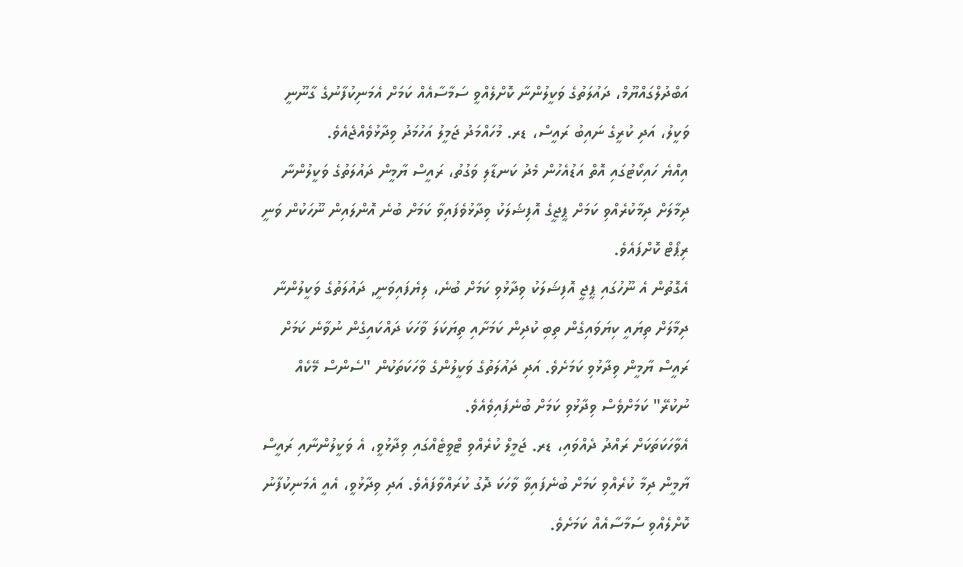އަބްދުލްގައްޔޫމް، ދައުލަތުގެ ވަކީލުންނާ ކޮށްލެއްވީ ސަމާސާއެއް ކަމަށް އެމަނިކުފާނުގެ ގާނޫނީ ވަކީލު، އަދި ކުރީގެ ނައިބު ރައީސް، ޑރ. މުހައްމަދު ޖަމީލު އަހުމަދު ވިދާޅުވެއްޖެއެވެ.
އިއްޔެ ހައިކޯޓުގައި އޮތް އަޑުއެހުން މެދު ކަނޑާލި ވަގުތު، ރައީސް ޔާމީން ދައުލަތުގެ ވަކީލުންނާ ދިމާލަށް ދިމާކުރެއްވި ކަމަށް ޕީޖީގެ އޮފިޝަލަކު ވިދާޅުވެފައިވާ ކަމަށް ބުނެ އޮންލައިން ނޫހަކުން ވަނީ ރިޕޯޓް ކޮށްފައެވެ.
އެގޮތުން އެ ނޫހުގައި ޕީޖީ އޮފިޝަލަކު ވިދާޅުވި ކަމަށް ބުނެ، ލިޔެފައިވަނީ, ދައުލަތުގެ ވަކީލުންނާ ދިމާލަށް ތިޔައީ ކިޔަވައިގެން ތިބި ކުދިން ކަމަށާއި ތިޔަކަލަ ވާހަކަ ދައްކައިގެން ނުވާނެ ކަމަށް ރައީސް ޔާމީން ވިދާޅުވި ކަމަށެވެ. އަދި ދައުލަތުގެ ވަކީލުންގެ ވާހަކަތަކުން "ސެންސް މޭކެއް ނުކުރޭ" ކަމަށްވެސް ވިދާޅުވި ކަމަށް ބުނެފައިވެއެވެ.
އެވާހަކަތަކަށް ރައްދު ދެއްވައި، ޑރ. ޖަމީލް ކުރެއްވި ޓްވީޓެއްގައި ވިދާޅުވީ، އެ ވަކީލުންނާއި ރައީސް ޔާމީން ދިމާ ކުރެއްވި ކަމަށް ބުނެފައިވާ ވާހަކަ ދޮގު ކުރައްވާފައެވެ. އަދި ވިދާޅުވީ، އެއީ އެމަނިކުފާނު ކޮށްލެއްވި ސަމާސާއެއް ކަމަށެވެ.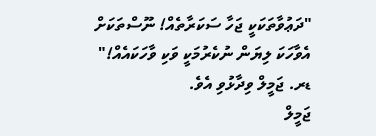"ދަޢުވާތަކަކީ ޖަހާ ސަކަރާތެއް! ނޫސްތަކަށް އެވާހަކަ ލިޔަން ނުކެރުމަކީ ވަކި ވާހަކައެއް!" ޑރ. ޖަމީލް ވިދާޅުވި އެވެ.
ޖަމީލް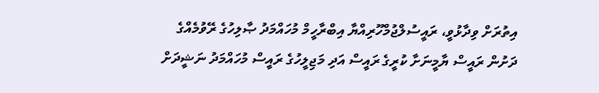އިތުރަށް ވިދާޅުވީ، ރައީސުލްޖުމްހޫރިއްޔާ އިބްރާހީމް މުހައްމަދު ޞާލިހުގެ ރޭވުމެއްގެ ދަށުން ރައީސް ޔާމީނަށާ ކުރީގެ ރައީސް އަދި މަޖިލީހުގެ ރައީސް މުހައްމަދު ނަޝީދަށް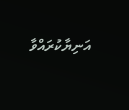އަނިޔާކުރައްވާ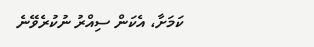ކަމަށާ، އެކަން ސިއްރު ނުކުރެވޭނެ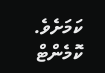ކަމަށެވެ.
ކޮމެންޓް